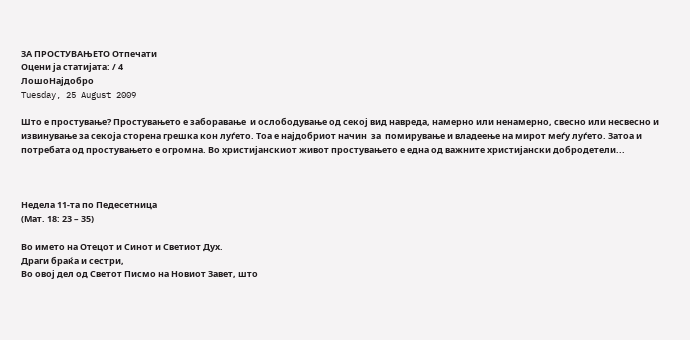ЗА ПРОСТУВАЊЕТО Отпечати
Оцени ја статијата: / 4
ЛошоНајдобро
Tuesday, 25 August 2009

Што е простување? Простувањето е заборавање  и ослободување од секој вид навреда, намерно или ненамерно, свесно или несвесно и извинување за секоја сторена грешка кон луѓето. Тоа е најдобриот начин  за  помирување и владеење на мирот меѓу луѓето. Затоа и потребата од простувањето е огромна. Во христијанскиот живот простувањето е една од важните христијански добродетели...



Недела 11-та по Педесетница
(Мат. 18: 23 – 35)

Во името на Отецот и Синот и Светиот Дух.
Драги браќа и сестри,
Во овој дел од Светот Писмо на Новиот Завет, што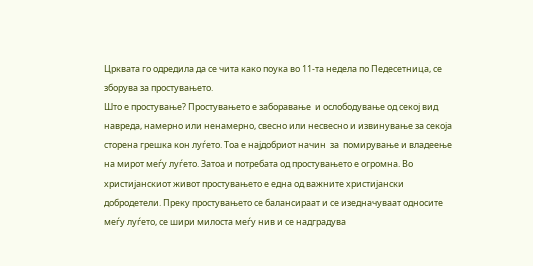Црквата го одредила да се чита како поука во 11-та недела по Педесетница, се зборува за простувањето.
Што е простување? Простувањето е заборавање  и ослободување од секој вид навреда, намерно или ненамерно, свесно или несвесно и извинување за секоја сторена грешка кон луѓето. Тоа е најдобриот начин  за  помирување и владеење на мирот меѓу луѓето. Затоа и потребата од простувањето е огромна. Во христијанскиот живот простувањето е една од важните христијански добродетели. Преку простувањето се балансираат и се изедначуваат односите меѓу луѓето, се шири милоста меѓу нив и се надградува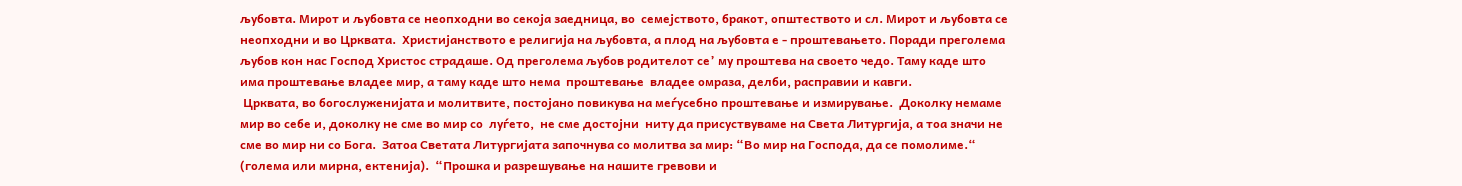љубовта. Мирот и љубовта се неопходни во секоја заедница, во  семејството, бракот, општеството и сл. Мирот и љубовта се неопходни и во Црквата.  Христијанството е религија на љубовта, а плод на љубовта е - проштевањето. Поради преголема љубов кон нас Господ Христос страдаше. Од преголема љубов родителот се’ му проштева на своето чедо. Таму каде што има проштевање владее мир, а таму каде што нема  проштевање  владее омраза, делби, расправии и кавги.
 Црквата, во богослуженијата и молитвите, постојано повикува на меѓусебно проштевање и измирување.  Доколку немаме мир во себе и, доколку не сме во мир со  луѓето,  не сме достојни  ниту да присуствуваме на Света Литургија, а тоа значи не сме во мир ни со Бога.  Затоа Светата Литургијата започнува со молитва за мир: “Во мир на Господа, да се помолиме.“ (голема или мирна, ектенија).  “Прошка и разрешување на нашите гревови и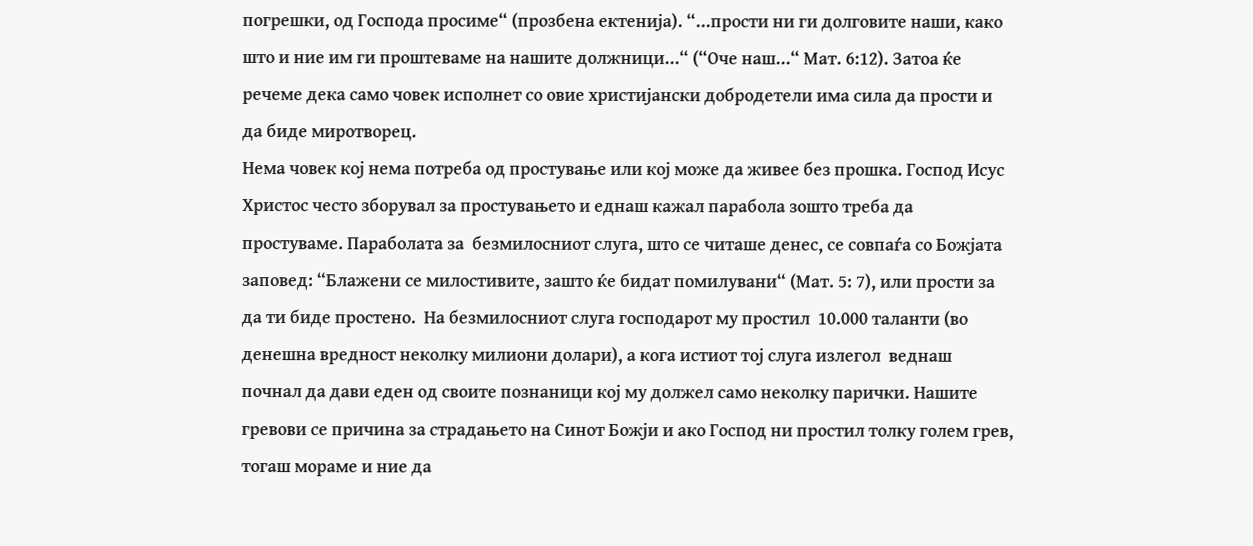погрешки, од Господа просиме“ (прозбена ектенија). “...прости ни ги долговите наши, како што и ние им ги проштеваме на нашите должници...“ (“Оче наш...“ Мат. 6:12). Затоа ќе речеме дека само човек исполнет со овие христијански добродетели има сила да прости и да биде миротворец.
Нема човек кој нема потреба од простување или кој може да живее без прошка. Господ Исус Христос често зборувал за простувањето и еднаш кажал парабола зошто треба да простуваме. Параболата за  безмилосниот слуга, што се читаше денес, се совпаѓа со Божјата заповед: “Блажени се милостивите, зашто ќе бидат помилувани“ (Мат. 5: 7), или прости за да ти биде простено.  На безмилосниот слуга господарот му простил  10.000 таланти (во денешна вредност неколку милиони долари), а кога истиот тој слуга излегол  веднаш почнал да дави еден од своите познаници кој му должел само неколку парички. Нашите гревови се причина за страдањето на Синот Божји и ако Господ ни простил толку голем грев, тогаш мораме и ние да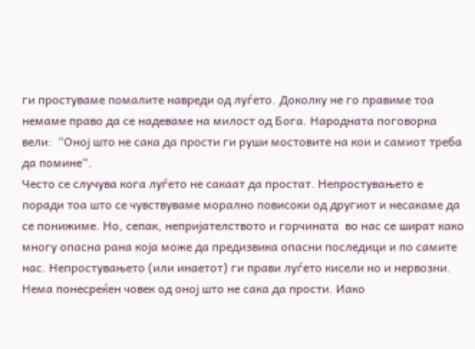ги простуваме помалите навреди од луѓето. Доколку не го правиме тоа немаме право да се надеваме на милост од Бога. Народната поговорка вели:  “Оној што не сака да прости ги руши мостовите на кои и самиот треба да помине“.
Често се случува кога луѓето не сакаат да простат. Непростувањето е поради тоа што се чувствуваме морално повисоки од другиот и несакаме да се понижиме. Но, сепак, непријателството и горчината  во нас се шират како многу опасна рана која може да предизвика опасни последици и по самите нас. Непростувањето (или инаетот) ги прави луѓето кисели но и нервозни. Нема понесреќен човек од оној што не сака да прости. Иако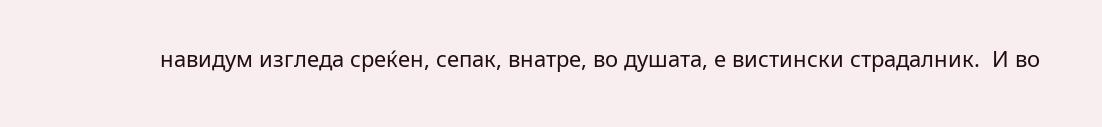навидум изгледа среќен, сепак, внатре, во душата, е вистински страдалник.  И во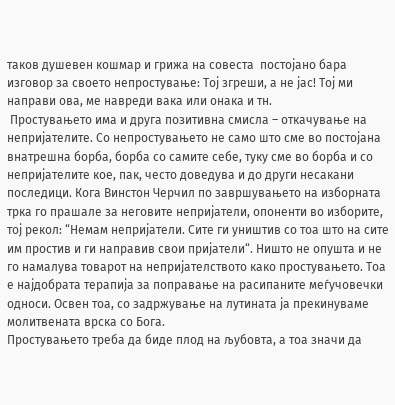таков душевен кошмар и грижа на совеста  постојано бара изговор за своето непростување: Тој згреши, а не јас! Тој ми направи ова, ме навреди вака или онака и тн.
 Простувањето има и друга позитивна смисла – откачување на непријателите. Со непростувањето не само што сме во постојана внатрешна борба, борба со самите себе, туку сме во борба и со непријателите кое, пак, често доведува и до други несакани последици. Кога Винстон Черчил по завршувањето на изборната трка го прашале за неговите непријатели, опоненти во изборите, тој рекол: “Немам непријатели. Сите ги уништив со тоа што на сите им простив и ги направив свои пријатели“. Ништо не опушта и не го намалува товарот на непријателството како простувањето. Тоа е најдобрата терапија за поправање на расипаните меѓучовечки односи. Освен тоа, со задржување на лутината ја прекинуваме молитвената врска со Бога.
Простувањето треба да биде плод на љубовта, а тоа значи да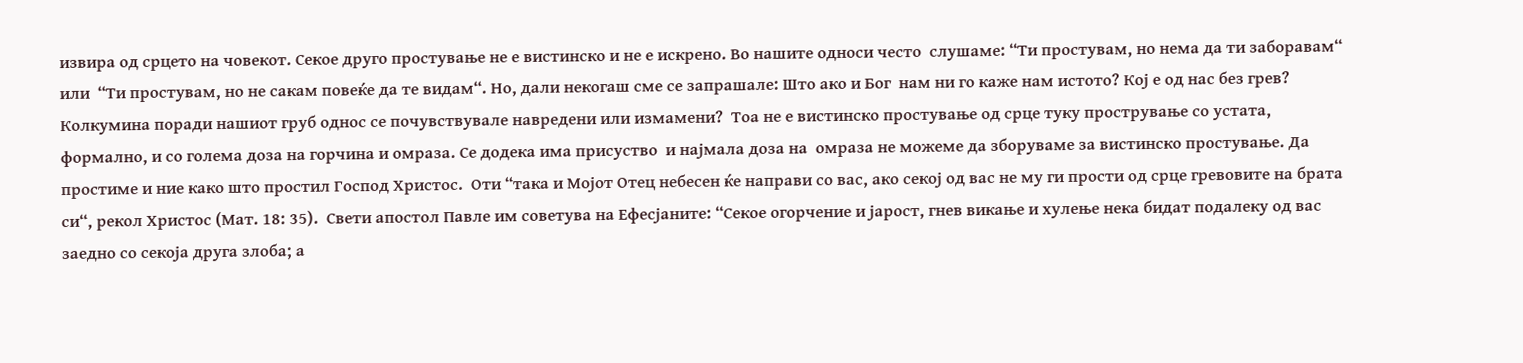извира од срцето на човекот. Секое друго простување не е вистинско и не е искрено. Во нашите односи често  слушаме: “Ти простувам, но нема да ти заборавам“ или  “Ти простувам, но не сакам повеќе да те видам“. Но, дали некогаш сме се запрашале: Што ако и Бог  нам ни го каже нам истото? Кој е од нас без грев? Колкумина поради нашиот груб однос се почувствувале навредени или измамени?  Тоа не е вистинско простување од срце туку прострување со устата, формално, и со голема доза на горчина и омраза. Се додека има присуство  и најмала доза на  омраза не можеме да зборуваме за вистинско простување. Да простиме и ние како што простил Господ Христос.  Оти “така и Мојот Отец небесен ќе направи со вас, ако секој од вас не му ги прости од срце гревовите на брата си“, рекол Христос (Мат. 18: 35).  Свети апостол Павле им советува на Ефесјаните: “Секое огорчение и јарост, гнев викање и хулење нека бидат подалеку од вас заедно со секоја друга злоба; а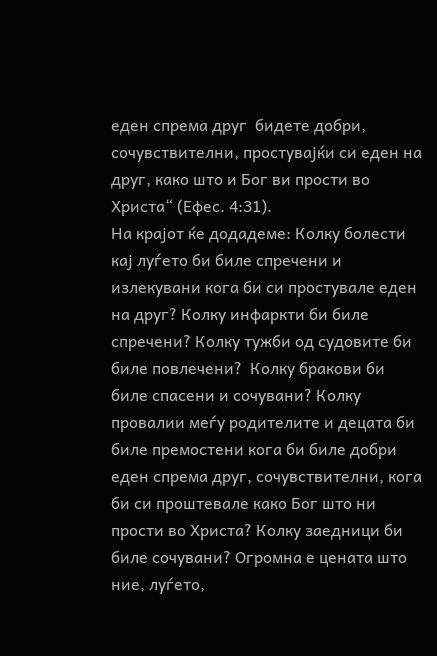еден спрема друг  бидете добри, сочувствителни, простувајќи си еден на друг, како што и Бог ви прости во Христа“ (Ефес. 4:31).
На крајот ќе додадеме: Колку болести кај луѓето би биле спречени и излекувани кога би си простувале еден на друг? Колку инфаркти би биле спречени? Колку тужби од судовите би биле повлечени?  Колку бракови би биле спасени и сочувани? Колку провалии меѓу родителите и децата би биле премостени кога би биле добри еден спрема друг, сочувствителни, кога би си проштевале како Бог што ни прости во Христа? Колку заедници би биле сочувани? Огромна е цената што ние, луѓето,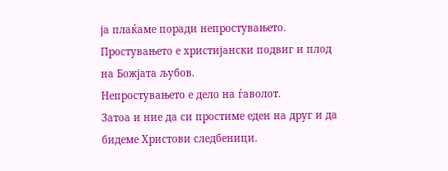ја плаќаме поради непростувањето.
Простувањето е христијански подвиг и плод на Божјата љубов.
Непростувањето е дело на ѓаволот.
Затоа и ние да си простиме еден на друг и да бидеме Христови следбеници.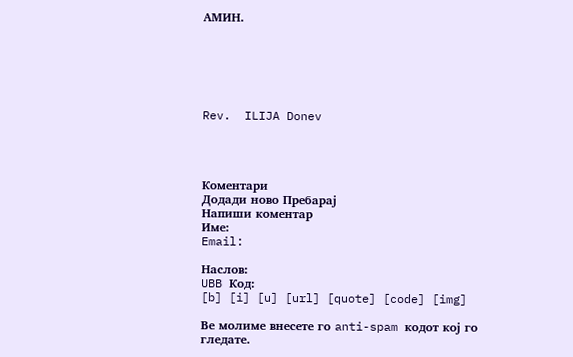АМИН.






Rev.  ILIJA Donev




Коментари
Додади ново Пребарај
Напиши коментар
Име:
Email:

Наслов:
UBB Код:
[b] [i] [u] [url] [quote] [code] [img]

Ве молиме внесете го anti-spam кодот кој го гледате.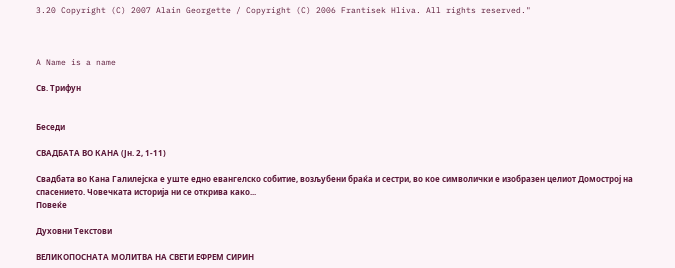3.20 Copyright (C) 2007 Alain Georgette / Copyright (C) 2006 Frantisek Hliva. All rights reserved."



A Name is a name

Св. Трифун


Беседи

СВАДБАТА ВО КАНА (Јн. 2, 1-11)

Свадбата во Кана Галилејска е уште едно евангелско собитие, возљубени браќа и сестри, во кое символички е изобразен целиот Домострој на спасението. Човечката историја ни се открива како...
Повеќе

Духовни Текстови

ВЕЛИКОПОСНАТА МОЛИТВА НА СВЕТИ ЕФРЕМ СИРИН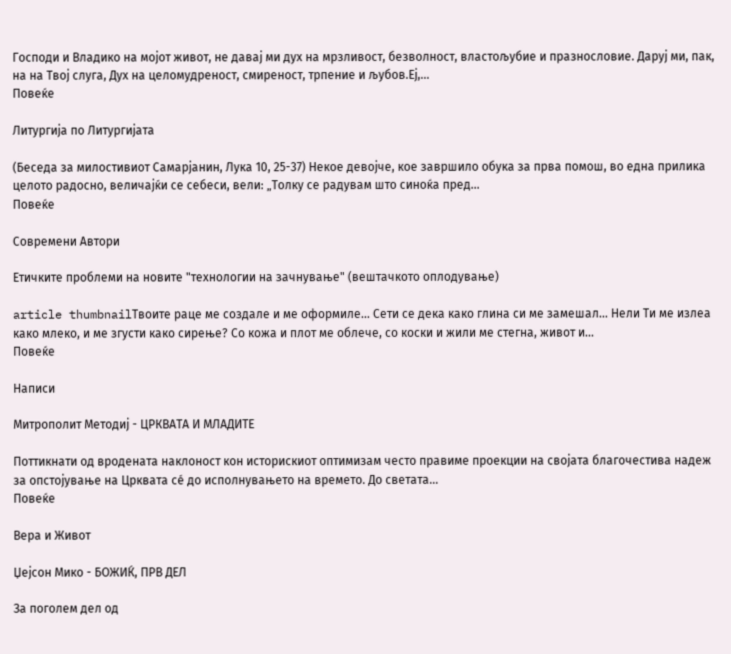Господи и Владико на мојот живот, не давај ми дух на мрзливост, безволност, властољубие и празнословие. Даруј ми, пак, на на Твој слуга, Дух на целомудреност, смиреност, трпение и љубов.Еј,...
Повеќе

Литургија по Литургијата

(Беседа за милостивиот Самарјанин, Лука 10, 25-37) Некое девојче, кое завршило обука за прва помош, во една прилика целото радосно, величајќи се себеси, вели: „Толку се радувам што синоќа пред...
Повеќе

Современи Автори

Етичките проблеми на новите "технологии на зачнување" (вештачкото оплодување)

article thumbnailТвоите раце ме создале и ме оформиле... Сети се дека како глина си ме замешал... Нели Ти ме излеа како млеко, и ме згусти како сирење? Со кожа и плот ме облече, со коски и жили ме стегна, живот и...
Повеќе

Написи

Митрополит Методиј - ЦРКВАТА И МЛАДИТЕ

Поттикнати од вродената наклоност кон историскиот оптимизам често правиме проекции на својата благочестива надеж за опстојување на Црквата сé до исполнувањето на времето. До светата...
Повеќе

Вера и Живот

Џејсон Мико - БОЖИЌ, ПРВ ДЕЛ

За поголем дел од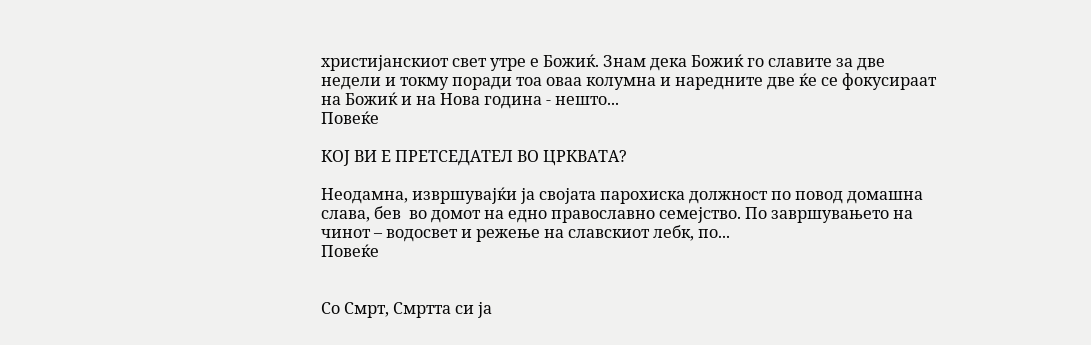христијанскиот свет утре е Божиќ. Знам дека Божиќ го славите за две недели и токму поради тоа оваа колумна и наредните две ќе се фокусираат на Божиќ и на Нова година - нешто...
Повеќе

КОЈ ВИ Е ПРЕТСЕДАТЕЛ ВО ЦРКВАТА?

Неодамна, извршувајќи ја својата парохиска должност по повод домашна слава, бев  во домот на едно православно семејство. По завршувањето на чинот – водосвет и режење на славскиот лебк, по...
Повеќе


Со Смрт, Смртта си ја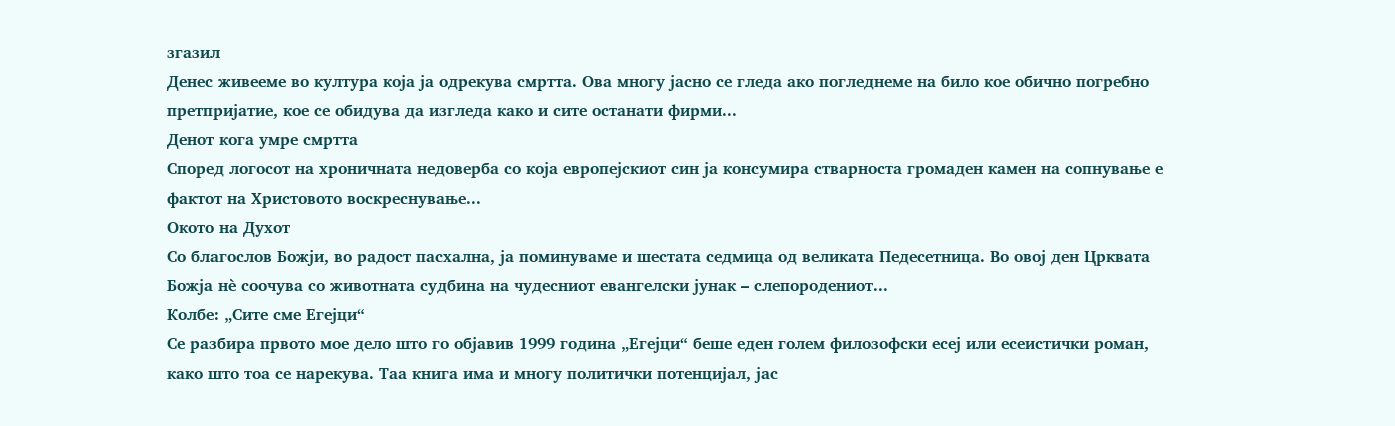згазил
Денес живееме во култура која ја одрекува смртта. Ова многу јасно се гледа ако погледнеме на било кое обично погребно претпријатие, кое се обидува да изгледа како и сите останати фирми...
Денот кога умре смртта
Според логосот на хроничната недоверба со која европејскиот син ја консумира стварноста громаден камен на сопнување е фактот на Христовото воскреснување...
Окото на Духот
Со благослов Божји, во радост пасхална, ја поминуваме и шестата седмица од великата Педесетница. Во овој ден Црквата Божја нè соочува со животната судбина на чудесниот евангелски јунак – слепородениот...
Колбе: „Сите сме Егејци“
Се разбира првото мое дело што го објавив 1999 година „Егејци“ беше еден голем филозофски есеј или есеистички роман, како што тоа се нарекува. Таа книга има и многу политички потенцијал, јас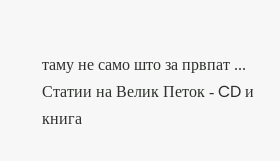таму не само што за првпат ...
Статии на Велик Петок - CD и книга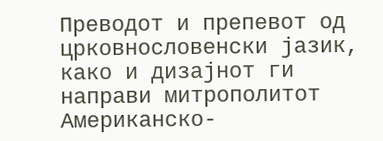Преводот и препевот од црковнословенски јазик, како и дизајнот ги направи митрополитот Американско-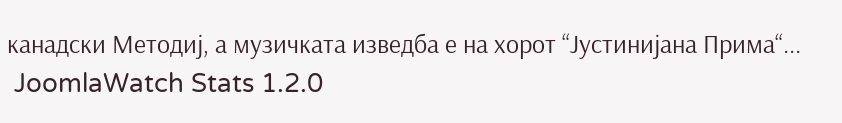канадски Методиј, а музичката изведба е на хорот “Јустинијана Прима“...
 JoomlaWatch Stats 1.2.0